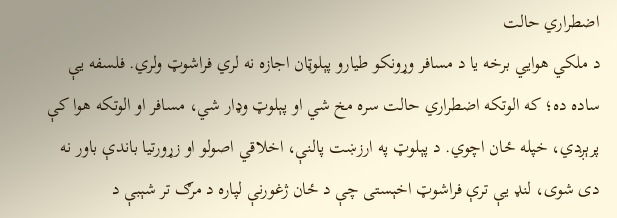اضطراري حالت
د ملکي هوایي برخه یا د مسافر وړونکو طیارو پېلوټان اجازه نه لري فراشوټ ولري. فلسفه یې ساده ده؛ که الوتکه اضطراري حالت سره مخ شي او پېلوټ وډار شي، مسافر او الوتکه هوا کې پرېږدي، خپله ځان اچوي. د پېلوټ په ارزښت پالنې، اخلاقي اصولو او زړورتیا باندې باور نه دی شوی، لنډ یې ترې فراشوټ اخېستی چې د ځان ژغورنې لپاره د مرګ تر شېبې د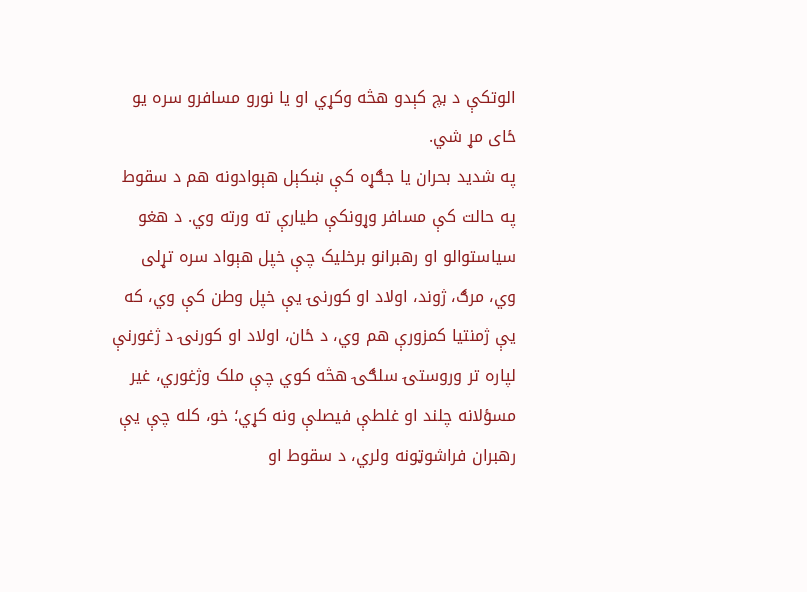الوتکې د بچ کېدو هڅه وکړي او یا نورو مسافرو سره یو ځای مړ شي.
په شدید بحران یا جګړه کې ښکېل هېوادونه هم د سقوط په حالت کې مسافر وړونکې طیارې ته ورته وي. د هغو سیاستوالو او رهبرانو برخلیک چې خپل هېواد سره تړلی وي، مرګ، ژوند، اولاد او کورنۍ یې خپل وطن کې وي، که یې ژمنتیا کمزورې هم وي، د ځان، اولاد او کورنۍ د ژغورنې لپاره تر وروستۍ سلګۍ هڅه کوي چې ملک وژغوري، غیر مسؤلانه چلند او غلطې فیصلې ونه کړي؛ خو، کله چې یې رهبران فراشوټونه ولري، د سقوط او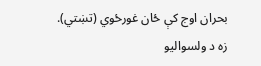بحران اوج کې ځان غورځوي (تښتي).
زه د ولسوالیو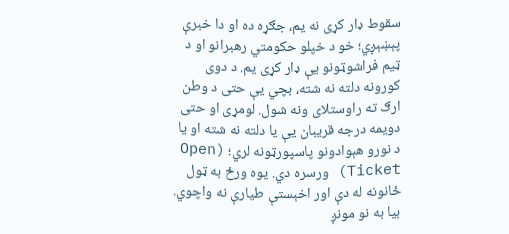سقوط ډار کړی نه یم، جګړه ده او دا خبرې پېښېږي؛ خو د خپلو حکومتي رهبرانو او د ټیم فراشوټونو یې ډار کړی یم. د دوی کورونه دلته نه شته، بچي یې حتی د وطن ارګ ته راوستلای ونه شول. لومړی او حتی دویمه درجه قریبان یې یا دلته نه شته او یا د نورو هېوادونو پاسپورټونه لري؛ (Open Ticket) ورسره دي. یوه ورځ به ټول ځانونه له دې اور اخېستې طیارې نه واچوي. بیا به نو مونږ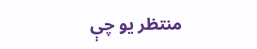منتظر یو چې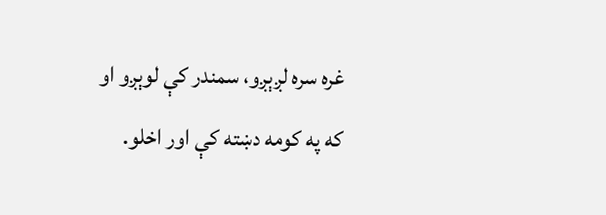غره سره لږېږو، سمندر کې لوېږو او که په کومه دښته کې اور اخلو.